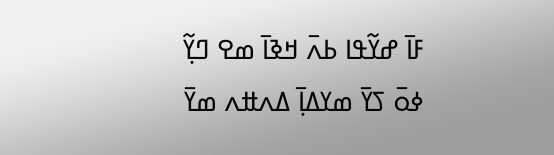ߓߊ߫ ߝߌ߬ߟߊ ߕߍ߫ ߞߢߊ߫ ߘߐ ߣߌ߲߬ ߦߋ߫ ߖߌ߫ ߘߌߡߊ߲߫ ߡߍߚߍ ߘߌ߫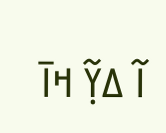ߊ߬ ߡߌ߲߬ ߞߊ߫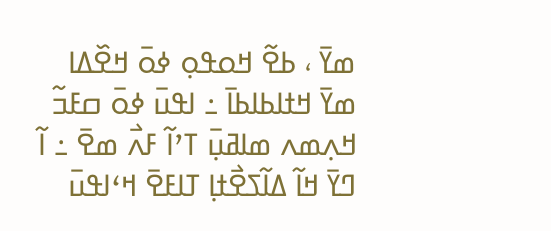ߘߌ߫ ، ߕߐ߬ ߞߋߟߋ߲ ߦߋ߫ ߞߐ߰ߡߊ ߘߌ߫ ߞߙߊߕߊߕߊ߫ ߸ ߊߟߎ߫ ߦߋ߫ ߛߓߏ߬ ߞߍ߲ߘߍ ߘߊߥߎ߲߫ ߠߴߊ߬ ߓߍ߯ ߘߐ߫ ߸ ߊ߬ ߣߌ߫ ߞߊ߬ ߡߊ߬ߖߐ߯ߙߊ߲ ߠߊߓߐ߫ ߞߵߊߟߎ߫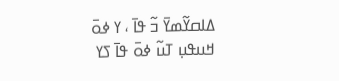ߡߊߛߌ߬ߘߌ߫ ߏ߬ ߟߊ߫ ، ߌ ߦߋ߫ ߞߎߟߎ߲ ߠߎ߬ ߦߋ߫ ߟߊ߫ ߖߌ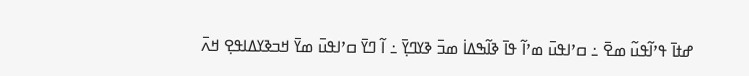ߝߙߊ߫ ߟߴߊ߬ߟߎ߬ ߘߐ߫ ߸ ߛߴߊߟߎ߫ ߘߴߊ߬ ߟߊ߫ ߢߊ߬ߒߡߊ߭ ߘߏ߫ ߢߌߣߌ߲߫ ߸ ߊ߬ ߣߌ߫ ߛߴߊߟߎ߫ ߘߌ߫ ߞߏߢߌߡߊߟߐ߲ ߞߍ߫